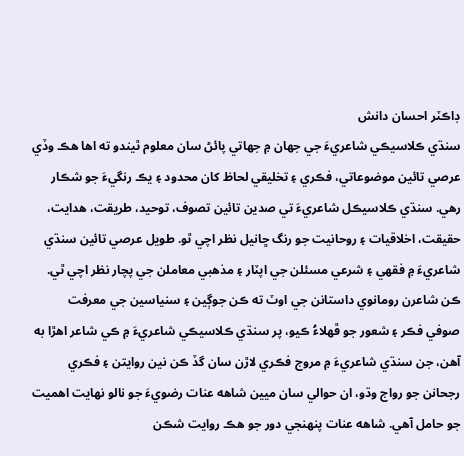ڊاڪٽر احسان دانش
سنڌي ڪلاسيڪي شاعريءَ جي جهان ۾ جهاتي پائڻ سان معلوم ٿيندو ته اها هڪ وڏي عرصي تائين موضوعاتي، فڪري ۽ تخليقي لحاظ کان محدود ۽ يڪ رنگيءَ جو شڪار رهي. سنڌي ڪلاسيڪل شاعريءَ تي صدين تائين تصوف، توحيد، طريقت، هدايت، حقيقت، اخلاقيات ۽ روحانيت جو رنگ ڇانيل نظر اچي ٿو. طويل عرصي تائين سنڌي شاعريءَ ۾ فقهي ۽ شرعي مسئلن جي اپٽار ۽ مذهبي معاملن جي پچار نظر اچي ٿي. ڪن شاعرن رومانوي داستانن جي اوٽ ته ڪن جوڳين ۽ سنياسين جي معرفت صوفي فڪر ۽ شعور جو ڦهلاءُ ڪيو، پر سنڌي ڪلاسيڪي شاعريءَ ۾ ڪي شاعر اهڙا به آهن، جن سنڌي شاعريءَ ۾ مروج فڪري لاڙن سان گڏ ڪن نين روايتن ۽ فڪري رجحانن جو رواج وڌو، ان حوالي سان ميين شاهه عنات رضويءَ جو نالو نهايت اهميت جو حامل آهي. شاهه عنات پنهنجي دور جو هڪ روايت شڪن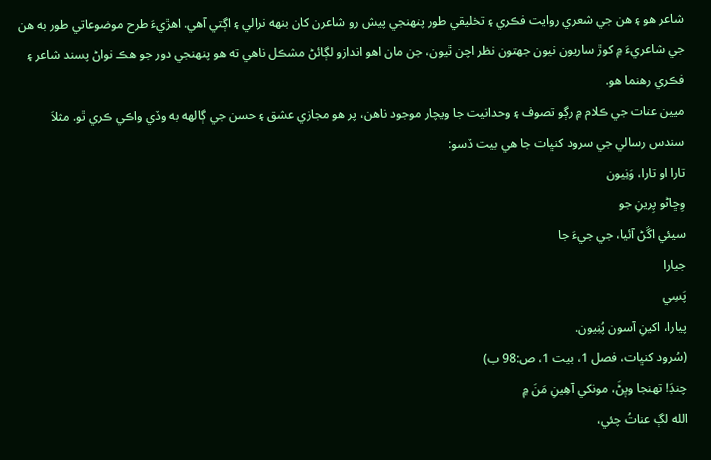شاعر هو ۽ هن جي شعري روايت فڪري ۽ تخليقي طور پنهنجي پيش رو شاعرن کان بنهه نرالي ۽ اڳتي آهي. اهڙيءَ طرح موضوعاتي طور به هن جي شاعريءَ ۾ کوڙ ساريون نيون جهتون نظر اچن ٿيون، جن مان اهو اندازو لڳائڻ مشڪل ناهي ته هو پنهنجي دور جو هڪ نواڻ پسند شاعر ۽ فڪري رهنما هو.
ميين عنات جي ڪلام ۾ رڳو تصوف ۽ وحدانيت جا ويچار موجود ناهن، پر هو مجازي عشق ۽ حسن جي ڳالهه به وڏي واڪي ڪري ٿو. مثلاَ سندس رسالي جي سرود کنڀات جا هي بيت ڏسو:
تارا او تارا، وَنِيون
وِڇاڻو پِرينِ جو
سيئي اڱڻ آئيا، جي جيءَ جا
جيارا
پَسِي
پيارا، اکينِ آسون پُنِيون.
(سُرود کنڀات، فصل 1، بيت 1، ص:98 ب)
چنڊَ! تهنجا ويٖڻَ، مونکي آهِينِ مَنَ ۾
الله لڳ عناتُ چئي،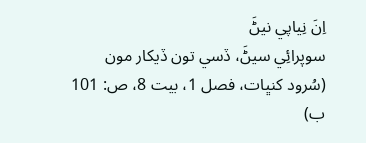اِنَ نِياپي نيڻَ
سويٖرائِي سيڻَ، ڏسي تون ڏيکار مون
(سُرود کنڀات، فصل 1، بيت 8، ص: 101 ب)